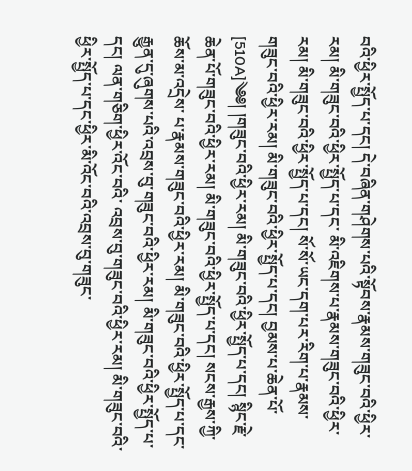བའི་ཕྱིར་སྤྱོད་པ་དང། དེ་བཞིན་གཤེགས་པའི་སྟོབས་རྣམས་གཟུང་བའི་ཕྱིར་རམ། མི་གཟུང་བའི་ཕྱིར་སྤྱོད་པ་དང་ མི་འཇིགས་པ་རྣམས་གཟུང་བའི་ཕྱིར་རམ། མི་གཟུང་བའི་ཕྱིར་སྤྱོད་པ་དང། སོ་སོ་ཡང་དག་པར་རིག་པ་རྣམས་གཟུང་བའི་ཕྱིར་རམ། མི་གཟུང་བའི་ཕྱིར་སྤྱོད་པ་དང། བྱམས་པ་ཆེན་པོ་ [510A]༄༅། །གཟུང་བའི་ཕྱིར་རམ། མི་གཟུང་བའི་ཕྱིར་སྤྱོད་པ་དང། སྙིང་རྗེ་ཆེན་པོ་གཟུང་བའི་ཕྱིར་རམ། མི་གཟུང་བའི་ཕྱིར་སྤྱོད་པ་དང། སངས་རྒྱས་ཀྱི་ཆོས་མ་འདྲེས་ པ་རྣམས་གཟུང་བའི་ཕྱིར་རམ། མི་གཟུང་བའི་ཕྱིར་སྤྱོད་པ་དང་རྒྱུན་དུ་ཞུགས་པའི་འབྲས་བུ་གཟུང་བའི་ཕྱིར་རམ། མི་གཟུང་བའི་ཕྱིར་སྤྱོད་པ་དང། ལན་གཅིག་ཕྱིར་འོང་བའི་ འབྲས་བུ་གཟུང་བའི་ཕྱིར་རམ། མི་གཟུང་བའི་ཕྱིར་སྤྱོད་པ་དང་ཕྱིར་མི་འོང་བའི་འབྲས་བུ་གཟུང་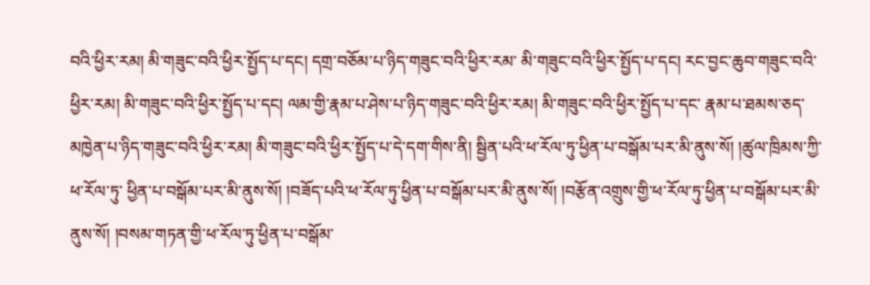བའི་ཕྱིར་རམ། མི་གཟུང་བའི་ཕྱིར་སྤྱོད་པ་དང། དགྲ་བཅོམ་པ་ཉིད་གཟུང་བའི་ཕྱིར་རམ་ མི་གཟུང་བའི་ཕྱིར་སྤྱོད་པ་དང། རང་བྱང་ཆུབ་གཟུང་བའི་ཕྱིར་རམ། མི་གཟུང་བའི་ཕྱིར་སྤྱོད་པ་དང། ལམ་གྱི་རྣམ་པ་ཤེས་པ་ཉིད་གཟུང་བའི་ཕྱིར་རམ། མི་གཟུང་བའི་ཕྱིར་སྤྱོད་པ་དང་ རྣམ་པ་ཐམས་ཅད་མཁྱེན་པ་ཉིད་གཟུང་བའི་ཕྱིར་རམ། མི་གཟུང་བའི་ཕྱིར་སྤྱོད་པ་དེ་དག་གིས་ནི། སྦྱིན་པའི་ཕ་རོལ་ཏུ་ཕྱིན་པ་བསྒོམ་པར་མི་ནུས་སོ། །ཚུལ་ཁྲིམས་ཀྱི་ཕ་རོལ་ཏུ་ ཕྱིན་པ་བསྒོམ་པར་མི་ནུས་སོ། །བཟོད་པའི་ཕ་རོལ་ཏུ་ཕྱིན་པ་བསྒོམ་པར་མི་ནུས་སོ། །བརྩོན་འགྲུས་གྱི་ཕ་རོལ་ཏུ་ཕྱིན་པ་བསྒོམ་པར་མི་ནུས་སོ། །བསམ་གཏན་གྱི་ཕ་རོལ་ཏུ་ཕྱིན་པ་བསྒོམ་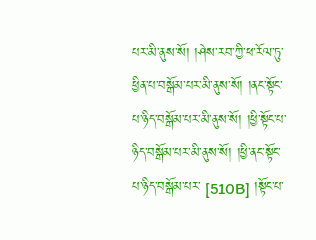པར་མི་ནུས་སོ། །ཤེས་རབ་ཀྱི་ཕ་རོལ་ཏུ་ཕྱིན་པ་བསྒོམ་པར་མི་ནུས་སོ། །ནང་སྟོང་པ་ཉིད་བསྒོམ་པར་མི་ནུས་སོ། །ཕྱི་སྟོང་པ་ཉིད་བསྒོམ་པར་མི་ནུས་སོ། །ཕྱི་ནང་སྟོང་པ་ཉིད་བསྒོམ་པར་ [510B] །སྟོང་པ་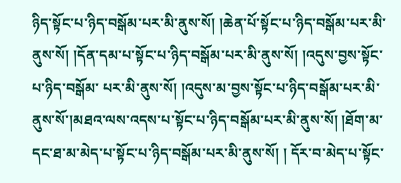ཉིད་སྟོང་པ་ཉིད་བསྒོམ་པར་མི་ནུས་སོ། །ཆེན་པོ་སྟོང་པ་ཉིད་བསྒོམ་པར་མི་ནུས་སོ། །དོན་དམ་པ་སྟོང་པ་ཉིད་བསྒོམ་པར་མི་ནུས་སོ། །འདུས་བྱས་སྟོང་པ་ཉིད་བསྒོམ་ པར་མི་ནུས་སོ། །འདུས་མ་བྱས་སྟོང་པ་ཉིད་བསྒོམ་པར་མི་ནུས་སོ་།མཐའ་ལས་འདས་པ་སྟོང་པ་ཉིད་བསྒོམ་པར་མི་ནུས་སོ། །ཐོག་མ་དང་ཐ་མ་མེད་པ་སྟོང་པ་ཉིད་བསྒོམ་པར་མི་ནུས་སོ། ། དོར་བ་མེད་པ་སྟོང་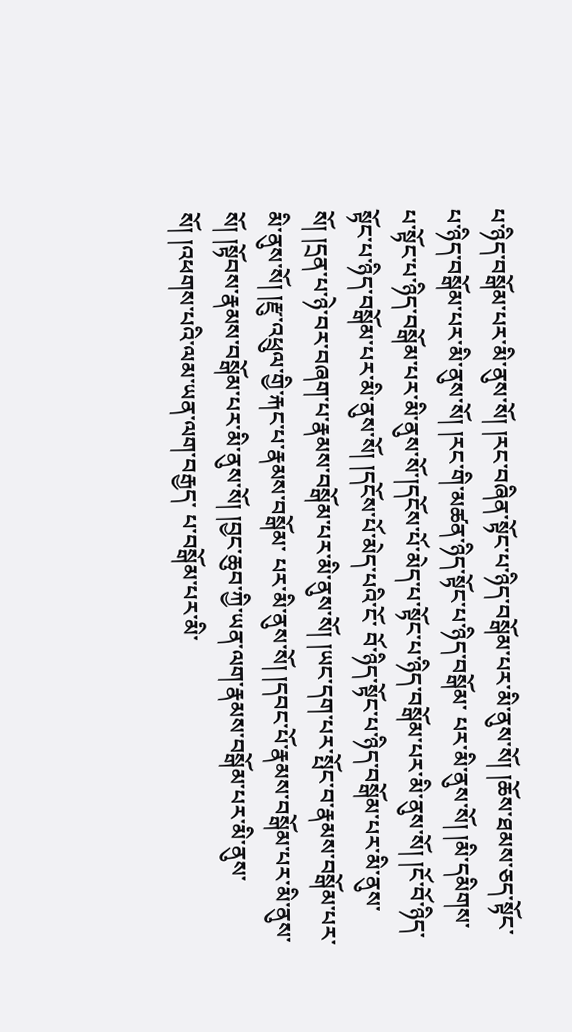པ་ཉིད་བསྒོམ་པར་མི་ནུས་སོ། །རང་བཞིན་སྟོང་པ་ཉིད་བསྒོམ་པར་མི་ནུས་སོ། །ཆོས་ཐམས་ཅད་སྟོང་པ་ཉིད་བསྒོམ་པར་མི་ནུས་སོ། །རང་གི་མཚན་ཉིད་སྟོང་པ་ཉིད་བསྒོམ་ པར་མི་ནུས་སོ། །མི་དམིགས་པ་སྟོང་པ་ཉིད་བསྒོམ་པར་མི་ནུས་སོ་།དངོས་པོ་མེད་པ་སྟོང་པ་ཉིད་བསྒོམ་པར་མི་ནུས་སོ། །ངོ་བོ་ཉིད་སྟོང་པ་ཉིད་བསྒོམ་པར་མི་ནུས་སོ། །དངོས་པོ་མེད་པའི་ངོ་ བོ་ཉིད་སྟོང་པ་ཉིད་བསྒོམ་པར་མི་ནུས་སོ། །དྲན་པ་ཉེ་བར་བཞག་པ་རྣམས་བསྒོམ་པར་མི་ནུས་སོ། །ཡང་དག་པར་སྤོང་བ་རྣམས་བསྒོམ་པར་མི་ནུས་སོ། །རྫུ་འཕྲུལ་གྱི་རྐང་པ་རྣམས་བསྒོམ་ པར་མི་ནུས་སོ། །དབང་པོ་རྣམས་བསྒོམ་པར་མི་ནུས་སོ། །སྟོབས་རྣམས་བསྒོམ་པར་མི་ནུས་སོ། །བྱང་ཆུབ་ཀྱི་ཡན་ལག་རྣམས་བསྒོམ་པར་མི་ནུས་སོ། །འཕགས་པའི་ལམ་ཡན་ལག་བརྒྱད་ པ་བསྒོམ་པར་མི་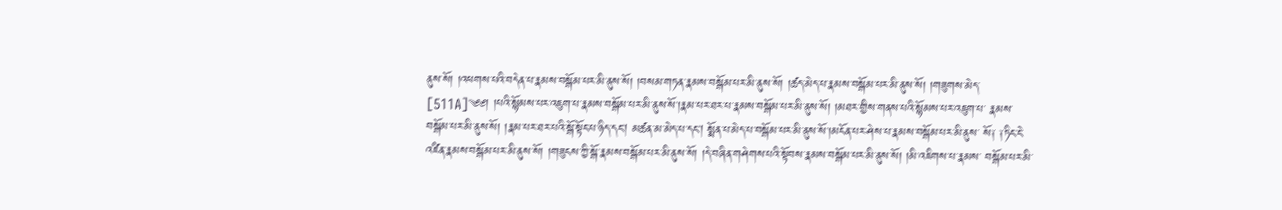ནུས་སོ། །འཕགས་པའི་བདེན་པ་རྣམས་བསྒོམ་པར་མི་ནུས་སོ། །བསམ་གཏན་རྣམས་བསྒོམ་པར་མི་ནུས་སོ། །ཚད་མེད་པ་རྣམས་བསྒོམ་པར་མི་ནུས་སོ། །གཟུགས་མེད་ [511A]༄༅། །པའི་སྙོམས་པར་འཇུག་པ་རྣམས་བསྒོམ་པར་མི་ནུས་སོ་།རྣམ་པར་ཐར་པ་རྣམས་བསྒོམ་པར་མི་ནུས་སོ། །མཐར་གྱིས་གནས་པའི་སྙོམས་པར་འཇུག་པ་ རྣམས་བསྒོམ་པར་མི་ནུས་སོ། །རྣམ་པར་ཐར་པའི་སྒོ་སྟོང་པ་ཉིད་དང། མཚན་མ་མེད་པ་དང། སྨོན་པ་མེད་པ་བསྒོམ་པར་མི་ནུས་སོ་།མངོན་པར་ཤེས་པ་རྣམས་བསྒོམ་པར་མི་ནུས་ སོ༑ ༑ཏིང་ངེ་འཛིན་རྣམས་བསྒོམ་པར་མི་ནུས་སོ། །གཟུངས་ཀྱི་སྒོ་རྣམས་བསྒོམ་པར་མི་ནུས་སོ། །དེ་བཞིན་གཤེགས་པའི་སྟོབས་རྣམས་བསྒོམ་པར་མི་ནུས་སོ། །མི་འཇིགས་པ་རྣམས་ བསྒོམ་པར་མི་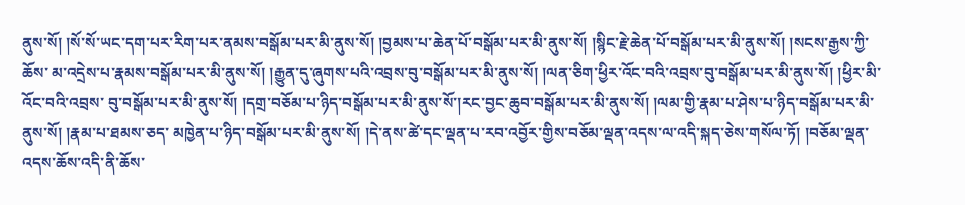ནུས་སོ། །སོ་སོ་ཡང་དག་པར་རིག་པར་ནམས་བསྒོམ་པར་མི་ནུས་སོ། །བྱམས་པ་ཆེན་པོ་བསྒོམ་པར་མི་ནུས་སོ། །སྙིང་རྗེ་ཆེན་པོ་བསྒོམ་པར་མི་ནུས་སོ། །སངས་རྒྱས་ཀྱི་ཆོས་ མ་འདྲེས་པ་རྣམས་བསྒོམ་པར་མི་ནུས་སོ། །རྒྱུན་དུ་ཞུགས་པའི་འབྲས་བུ་བསྒོམ་པར་མི་ནུས་སོ། །ལན་ཅིག་ཕྱིར་འོང་བའི་འབྲས་བུ་བསྒོམ་པར་མི་ནུས་སོ། །ཕྱིར་མི་འོང་བའི་འབྲས་ བུ་བསྒོམ་པར་མི་ནུས་སོ། །དགྲ་བཅོམ་པ་ཉིད་བསྒོམ་པར་མི་ནུས་སོ་།རང་བྱང་ཆུབ་བསྒོམ་པར་མི་ནུས་སོ། །ལམ་གྱི་རྣམ་པ་ཤེས་པ་ཉིད་བསྒོམ་པར་མི་ནུས་སོ། །རྣམ་པ་ཐམས་ཅད་ མཁྱེན་པ་ཉིད་བསྒོམ་པར་མི་ནུས་སོ། །དེ་ནས་ཚེ་དང་ལྡན་པ་རབ་འབྱོར་གྱིས་བཅོམ་ལྡན་འདས་ལ་འདི་སྐད་ཅེས་གསོལ་ཏོ། །བཅོམ་ལྡན་འདས་ཆོས་འདི་ནི་ཆོས་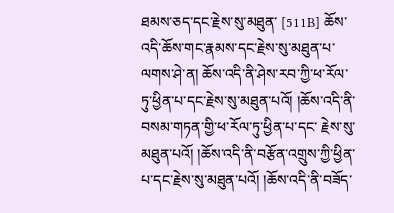ཐམས་ཅད་དང་རྗེས་སུ་མཐུན་ [511B] ཆོས་འདི་ཆོས་གང་རྣམས་དང་རྗེས་སུ་མཐུན་པ་ལགས་ཤེ་ན། ཆོས་འདི་ནི་ཤེས་རབ་ཀྱི་ཕ་རོལ་ཏུ་ཕྱིན་པ་དང་རྗེས་སུ་མཐུན་པའོ། །ཆོས་འདི་ནི་བསམ་གཏན་གྱི་ཕ་རོལ་ཏུ་ཕྱིན་པ་དང་ རྗེས་སུ་མཐུན་པའོ། །ཆོས་འདི་ནི་བརྩོན་འགྲུས་ཀྱི་ཕྱིན་པ་དང་རྗེས་སུ་མཐུན་པའོ། །ཆོས་འདི་ནི་བཟོད་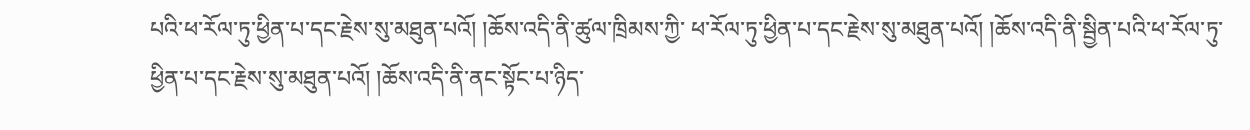པའི་ཕ་རོལ་ཏུ་ཕྱིན་པ་དང་རྗེས་སུ་མཐུན་པའོ། །ཆོས་འདི་ནི་ཚུལ་ཁྲིམས་ཀྱི་ ཕ་རོལ་ཏུ་ཕྱིན་པ་དང་རྗེས་སུ་མཐུན་པའོ། །ཆོས་འདི་ནི་སྦྱིན་པའི་ཕ་རོལ་ཏུ་ཕྱིན་པ་དང་རྗེས་སུ་མཐུན་པའོ། །ཆོས་འདི་ནི་ནང་སྟོང་པ་ཉིད་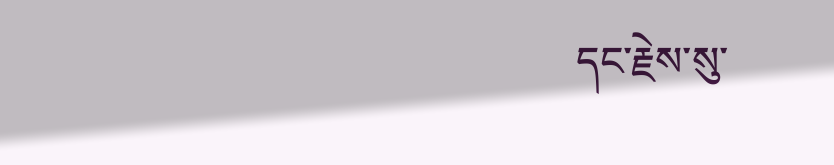དང་རྗེས་སུ་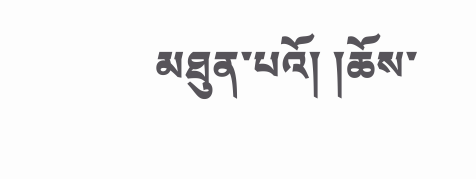མཐུན་པའོ། །ཆོས་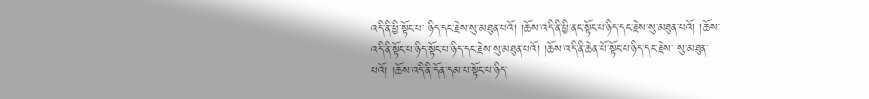འདི་ནི་ཕྱི་སྟོང་པ་ ཉིད་དང་རྗེས་སུ་མཐུན་པའོ། །ཆོས་འདི་ནི་ཕྱི་ནང་སྟོང་པ་ཉིད་དང་རྗེས་སུ་མཐུན་པའོ། །ཆོས་འདི་ནི་སྟོང་པ་ཉིད་སྟོང་པ་ཉིད་དང་རྗེས་སུ་མཐུན་པའོ། །ཆོས་འདི་ནི་ཆེན་པོ་སྟོང་པ་ཉིད་དང་རྗེས་ སུ་མཐུན་པའོ། །ཆོས་འདི་ནི་དོན་དམ་པ་སྟོང་པ་ཉིད་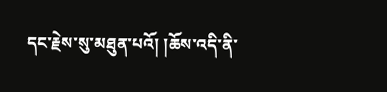དང་རྗེས་སུ་མཐུན་པའོ། །ཆོས་འདི་ནི་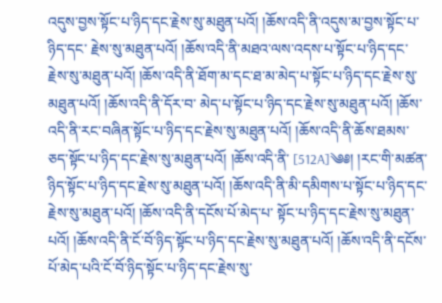འདུས་བྱས་སྟོང་པ་ཉིད་དང་རྗེས་སུ་མཐུན་པའོ། །ཆོས་འདི་ནི་འདུས་མ་བྱས་སྟོང་པ་ཉིད་དང་ རྗེས་སུ་མཐུན་པའོ། །ཆོས་འདི་ནི་མཐའ་ལས་འདས་པ་སྟོང་པ་ཉིད་དང་རྗེས་སུ་མཐུན་པའོ། །ཆོས་འདི་ནི་ཐོག་མ་དང་ཐ་མ་མེད་པ་སྟོང་པ་ཉིད་དང་རྗེས་སུ་མཐུན་པའོ། །ཆོས་འདི་ནི་དོར་བ་ མེད་པ་སྟོང་པ་ཉིད་དང་རྗེས་སུ་མཐུན་པའོ། །ཆོས་འདི་ནི་རང་བཞིན་སྟོང་པ་ཉིད་དང་རྗེས་སུ་མཐུན་པའོ། །ཆོས་འདི་ནི་ཆོས་ཐམས་ཅད་སྟོང་པ་ཉིད་དང་རྗེས་སུ་མཐུན་པའོ། །ཆོས་འདི་ནི་ [512A]༄༅། །རང་གི་མཚན་ཉིད་སྟོང་པ་ཉིད་དང་རྗེས་སུ་མཐུན་པའོ། །ཆོས་འདི་ནི་མི་དམིགས་པ་སྟོང་པ་ཉིད་དང་རྗེས་སུ་མཐུན་པའོ། །ཆོས་འདི་ནི་དངོས་པོ་མེད་པ་ སྟོང་པ་ཉིད་དང་རྗེས་སུ་མཐུན་པའོ། །ཆོས་འདི་ནི་ངོ་བོ་ཉིད་སྟོང་པ་ཉིད་དང་རྗེས་སུ་མཐུན་པའོ། །ཆོས་འདི་ནི་དངོས་པོ་མེད་པའི་ངོ་བོ་ཉིད་སྟོང་པ་ཉིད་དང་རྗེས་སུ་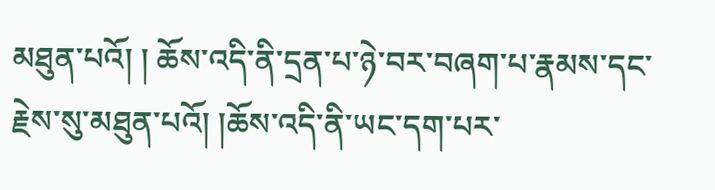མཐུན་པའོ། ། ཆོས་འདི་ནི་དྲན་པ་ཉེ་བར་བཞག་པ་རྣམས་དང་རྗེས་སུ་མཐུན་པའོ། །ཆོས་འདི་ནི་ཡང་དག་པར་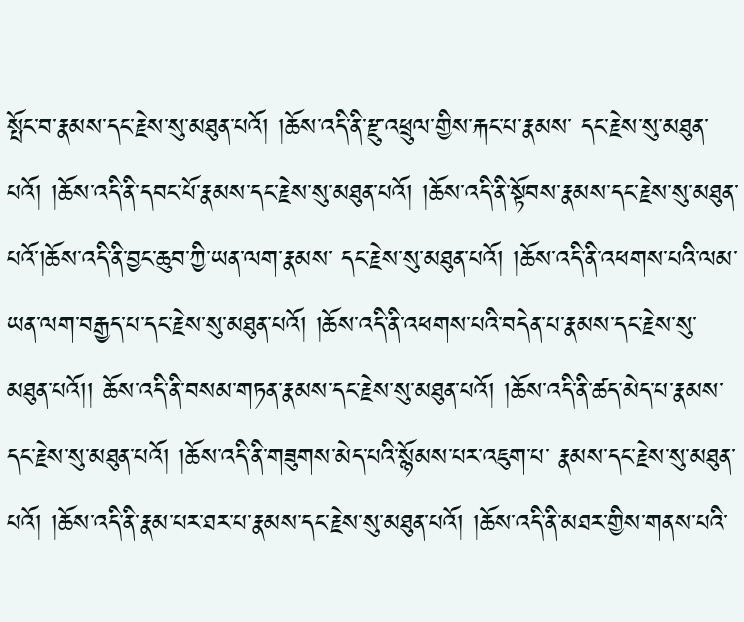སྤོང་བ་རྣམས་དང་རྗེས་སུ་མཐུན་པའོ། །ཆོས་འདི་ནི་རྫུ་འཕྲུལ་གྱིས་རྐང་པ་རྣམས་ དང་རྗེས་སུ་མཐུན་པའོ། །ཆོས་འདི་ནི་དབང་པོ་རྣམས་དང་རྗེས་སུ་མཐུན་པའོ། །ཆོས་འདི་ནི་སྟོབས་རྣམས་དང་རྗེས་སུ་མཐུན་པའོ་།ཆོས་འདི་ནི་བྱང་ཆུབ་ཀྱི་ཡན་ལག་རྣམས་ དང་རྗེས་སུ་མཐུན་པའོ། །ཆོས་འདི་ནི་འཕགས་པའི་ལམ་ཡན་ལག་བརྒྱད་པ་དང་རྗེས་སུ་མཐུན་པའོ། །ཆོས་འདི་ནི་འཕགས་པའི་བདེན་པ་རྣམས་དང་རྗེས་སུ་མཐུན་པའོ།། ཆོས་འདི་ནི་བསམ་གཏན་རྣམས་དང་རྗེས་སུ་མཐུན་པའོ། །ཆོས་འདི་ནི་ཚད་མེད་པ་རྣམས་དང་རྗེས་སུ་མཐུན་པའོ། །ཆོས་འདི་ནི་གཟུགས་མེད་པའི་སྙོམས་པར་འཇུག་པ་ རྣམས་དང་རྗེས་སུ་མཐུན་པའོ། །ཆོས་འདི་ནི་རྣམ་པར་ཐར་པ་རྣམས་དང་རྗེས་སུ་མཐུན་པའོ། །ཆོས་འདི་ནི་མཐར་གྱིས་གནས་པའི་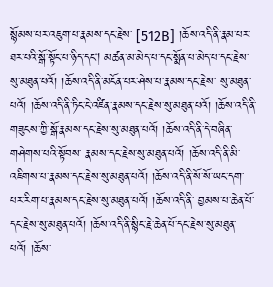སྙོམས་པར་འཇུག་པ་རྣམས་དང་རྗེས་ [512B] །ཆོས་འདི་ནི་རྣམ་པར་ཐར་པའི་སྒོ་སྟོང་པ་ཉིད་དང། མཚན་མ་མེད་པ་དང་སྨོན་པ་མེད་པ་དང་རྗེས་སུ་མཐུན་པའོ། །ཆོས་འདི་ནི་མངོན་པར་ཤེས་པ་རྣམས་དང་རྗེས་ སུ་མཐུན་པའོ། །ཆོས་འདི་ནི་ཏིང་ངེ་འཛིན་རྣམས་དང་རྗེས་སུ་མཐུན་པའོ། །ཆོས་འདི་ནི་གཟུངས་ཀྱི་སྒོ་རྣམས་དང་རྗེས་སུ་མཐུན་པའོ། །ཆོས་འདི་ནི་དེ་བཞིན་གཤེགས་པའི་སྟོབས་ རྣམས་དང་རྗེས་སུ་མཐུན་པའོ། །ཆོས་འདི་ནི་མི་འཇིགས་པ་རྣམས་དང་རྗེས་སུ་མཐུན་པའོ། །ཆོས་འདི་ནི་སོ་སོ་ཡང་དག་པར་རིག་པ་རྣམས་དང་རྗེས་སུ་མཐུན་པའོ། །ཆོས་འདི་ནི་ བྱམས་པ་ཆེན་པོ་དང་རྗེས་སུ་མཐུན་པའོ། །ཆོས་འདི་ནི་སྙིང་རྗེ་ཆེན་པོ་དང་རྗེས་སུ་མཐུན་པའོ། །ཆོས་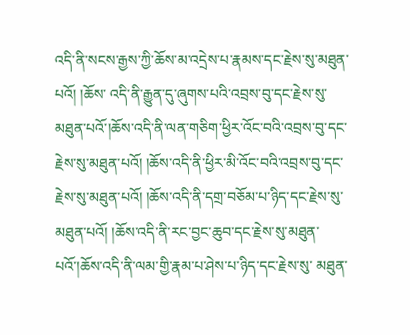འདི་ནི་སངས་རྒྱས་ཀྱི་ཆོས་མ་འདྲེས་པ་རྣམས་དང་རྗེས་སུ་མཐུན་པའོ། །ཆོས་ འདི་ནི་རྒྱུན་དུ་ཞུགས་པའི་འབྲས་བུ་དང་རྗེས་སུ་མཐུན་པའོ་།ཆོས་འདི་ནི་ལན་གཅིག་ཕྱིར་འོང་བའི་འབྲས་བུ་དང་རྗེས་སུ་མཐུན་པའོ། །ཆོས་འདི་ནི་ཕྱིར་མི་འོང་བའི་འབྲས་བུ་དང་ རྗེས་སུ་མཐུན་པའོ། །ཆོས་འདི་ནི་དགྲ་བཅོམ་པ་ཉིད་དང་རྗེས་སུ་མཐུན་པའོ། །ཆོས་འདི་ནི་རང་བྱང་ཆུབ་དང་རྗེས་སུ་མཐུན་པའོ་།ཆོས་འདི་ནི་ལམ་གྱི་རྣམ་པ་ཤེས་པ་ཉིད་དང་རྗེས་སུ་ མཐུན་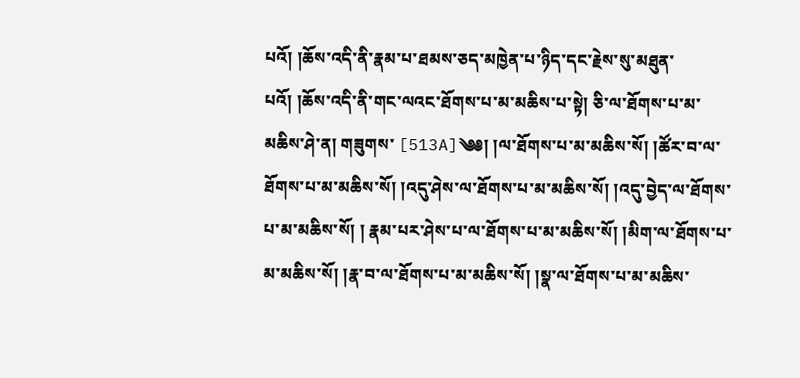པའོ། །ཆོས་འདི་ནི་རྣམ་པ་ཐམས་ཅད་མཁྱེན་པ་ཉིད་དང་རྗེས་སུ་མཐུན་པའོ། །ཆོས་འདི་ནི་གང་ལའང་ཐོགས་པ་མ་མཆིས་པ་སྟེ། ཅི་ལ་ཐོགས་པ་མ་མཆིས་ཤེ་ན། གཟུགས་ [513A]༄༅། །ལ་ཐོགས་པ་མ་མཆིས་སོ། །ཚོར་བ་ལ་ཐོགས་པ་མ་མཆིས་སོ། །འདུ་ཤེས་ལ་ཐོགས་པ་མ་མཆིས་སོ། །འདུ་བྱེད་ལ་ཐོགས་པ་མ་མཆིས་སོ། ། རྣམ་པར་ཤེས་པ་ལ་ཐོགས་པ་མ་མཆིས་སོ། །མིག་ལ་ཐོགས་པ་མ་མཆིས་སོ། །རྣ་བ་ལ་ཐོགས་པ་མ་མཆིས་སོ། །སྣ་ལ་ཐོགས་པ་མ་མཆིས་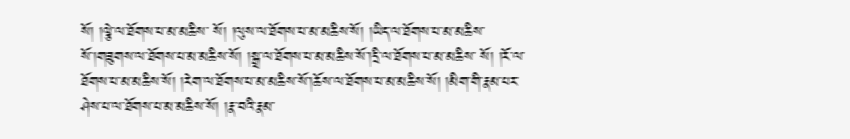སོ། །ལྕེ་ལ་ཐོགས་པ་མ་མཆིས་ སོ། །ལུས་ལ་ཐོགས་པ་མ་མཆིས་སོ། །ཡིད་ལ་ཐོགས་པ་མ་མཆིས་སོ་།གཟུགས་ལ་ཐོགས་པ་མ་མཆིས་སོ། །སྒྲ་ལ་ཐོགས་པ་མ་མཆིས་སོ་།དྲི་ལ་ཐོགས་པ་མ་མཆིས་ སོ། །རོ་ལ་ཐོགས་པ་མ་མཆིས་སོ། །རེག་ལ་ཐོགས་པ་མ་མཆིས་སོ་།ཆོས་ལ་ཐོགས་པ་མ་མཆིས་སོ། །མིག་གི་རྣམ་པར་ཤེས་པ་ལ་ཐོགས་པ་མ་མཆིས་སོ། །རྣ་བའི་རྣམ་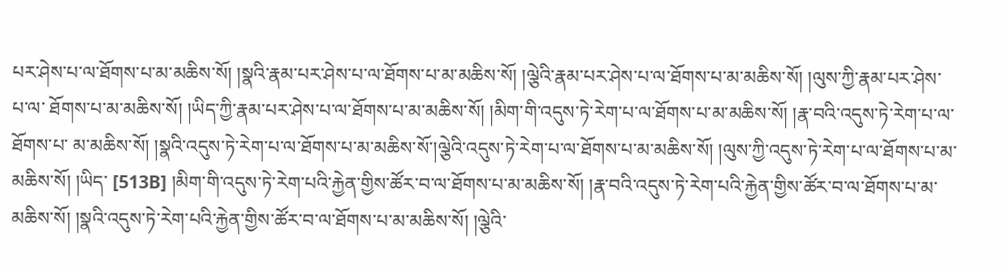པར་ཤེས་པ་ལ་ཐོགས་པ་མ་མཆིས་སོ། །སྣའི་རྣམ་པར་ཤེས་པ་ལ་ཐོགས་པ་མ་མཆིས་སོ། །ལྕེའི་རྣམ་པར་ཤེས་པ་ལ་ཐོགས་པ་མ་མཆིས་སོ། །ལུས་ཀྱི་རྣམ་པར་ཤེས་པ་ལ་ ཐོགས་པ་མ་མཆིས་སོ། །ཡིད་ཀྱི་རྣམ་པར་ཤེས་པ་ལ་ཐོགས་པ་མ་མཆིས་སོ། །མིག་གི་འདུས་ཏེ་རེག་པ་ལ་ཐོགས་པ་མ་མཆིས་སོ། །རྣ་བའི་འདུས་ཏེ་རེག་པ་ལ་ཐོགས་པ་ མ་མཆིས་སོ། །སྣའི་འདུས་ཏེ་རེག་པ་ལ་ཐོགས་པ་མ་མཆིས་སོ་།ལྕེའི་འདུས་ཏེ་རེག་པ་ལ་ཐོགས་པ་མ་མཆིས་སོ། །ལུས་ཀྱི་འདུས་ཏེ་རེག་པ་ལ་ཐོགས་པ་མ་མཆིས་སོ། །ཡིད་ [513B] །མིག་གི་འདུས་ཏེ་རེག་པའི་རྐྱེན་གྱིས་ཚོར་བ་ལ་ཐོགས་པ་མ་མཆིས་སོ། །རྣ་བའི་འདུས་ཏེ་རེག་པའི་རྐྱེན་གྱིས་ཚོར་བ་ལ་ཐོགས་པ་མ་ མཆིས་སོ། །སྣའི་འདུས་ཏེ་རེག་པའི་རྐྱེན་གྱིས་ཚོར་བ་ལ་ཐོགས་པ་མ་མཆིས་སོ། །ལྕེའི་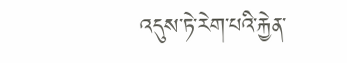འདུས་ཏེ་རེག་པའི་རྐྱེན་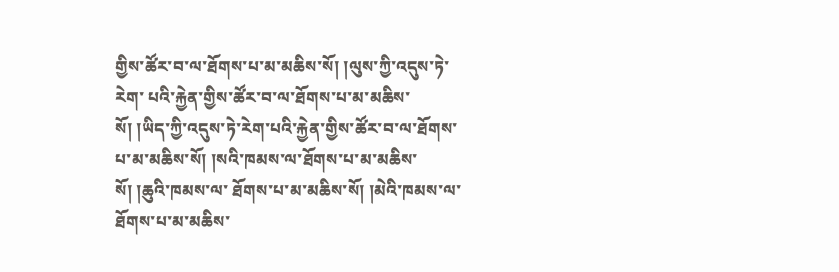གྱིས་ཚོར་བ་ལ་ཐོགས་པ་མ་མཆིས་སོ། །ལུས་ཀྱི་འདུས་ཏེ་རེག་ པའི་རྐྱེན་གྱིས་ཚོར་བ་ལ་ཐོགས་པ་མ་མཆིས་སོ། །ཡིད་ཀྱི་འདུས་ཏེ་རེག་པའི་རྐྱེན་གྱིས་ཚོར་བ་ལ་ཐོགས་པ་མ་མཆིས་སོ། །སའི་ཁམས་ལ་ཐོགས་པ་མ་མཆིས་སོ། །ཆུའི་ཁམས་ལ་ ཐོགས་པ་མ་མཆིས་སོ། །མེའི་ཁམས་ལ་ཐོགས་པ་མ་མཆིས་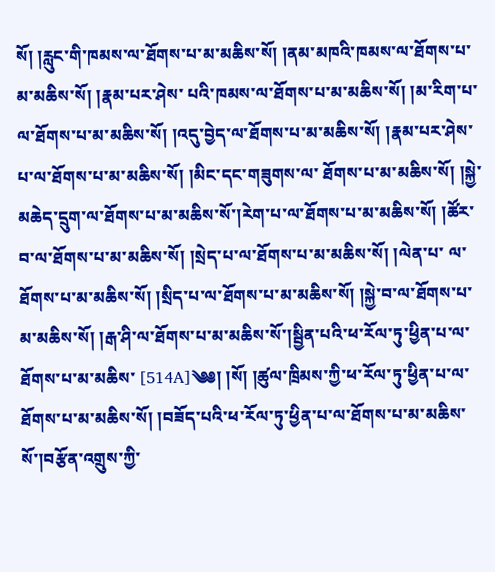སོ། །རླུང་གི་ཁམས་ལ་ཐོགས་པ་མ་མཆིས་སོ། །ནམ་མཁའི་ཁམས་ལ་ཐོགས་པ་མ་མཆིས་སོ། །རྣམ་པར་ཤེས་ པའི་ཁམས་ལ་ཐོགས་པ་མ་མཆིས་སོ། །མ་རིག་པ་ལ་ཐོགས་པ་མ་མཆིས་སོ། །འདུ་བྱེད་ལ་ཐོགས་པ་མ་མཆིས་སོ། །རྣམ་པར་ཤེས་པ་ལ་ཐོགས་པ་མ་མཆིས་སོ། །མིང་དང་གཟུགས་ལ་ ཐོགས་པ་མ་མཆིས་སོ། །སྐྱེ་མཆེད་དྲུག་ལ་ཐོགས་པ་མ་མཆིས་སོ་།རེག་པ་ལ་ཐོགས་པ་མ་མཆིས་སོ། །ཚོར་བ་ལ་ཐོགས་པ་མ་མཆིས་སོ། །སྲེད་པ་ལ་ཐོགས་པ་མ་མཆིས་སོ། །ལེན་པ་ ལ་ཐོགས་པ་མ་མཆིས་སོ། །སྲིད་པ་ལ་ཐོགས་པ་མ་མཆིས་སོ། །སྐྱེ་བ་ལ་ཐོགས་པ་མ་མཆིས་སོ། །རྒ་ཤི་ལ་ཐོགས་པ་མ་མཆིས་སོ་།སྦྱིན་པའི་ཕ་རོལ་ཏུ་ཕྱིན་པ་ལ་ཐོགས་པ་མ་མཆིས་ [514A]༄༅། །སོ། །ཚུལ་ཁྲིམས་ཀྱི་ཕ་རོལ་ཏུ་ཕྱིན་པ་ལ་ཐོགས་པ་མ་མཆིས་སོ། །བཟོད་པའི་ཕ་རོལ་ཏུ་ཕྱིན་པ་ལ་ཐོགས་པ་མ་མཆིས་སོ་།བརྩོན་འགྲུས་ཀྱི་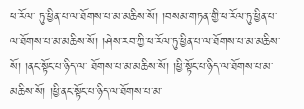ཕ་རོལ་ ཏུ་ཕྱིན་པ་ལ་ཐོགས་པ་མ་མཆིས་སོ། །བསམ་གཏན་གྱི་ཕ་རོལ་ཏུ་ཕྱིན་པ་ལ་ཐོགས་པ་མ་མཆིས་སོ། །ཤེས་རབ་ཀྱི་ཕ་རོལ་ཏུ་ཕྱིན་པ་ལ་ཐོགས་པ་མ་མཆིས་སོ། །ནང་སྟོང་པ་ཉིད་ལ་ ཐོགས་པ་མ་མཆིས་སོ། །ཕྱི་སྟོང་པ་ཉིད་ལ་ཐོགས་པ་མ་མཆིས་སོ། །ཕྱི་ནང་སྟོང་པ་ཉིད་ལ་ཐོགས་པ་མ་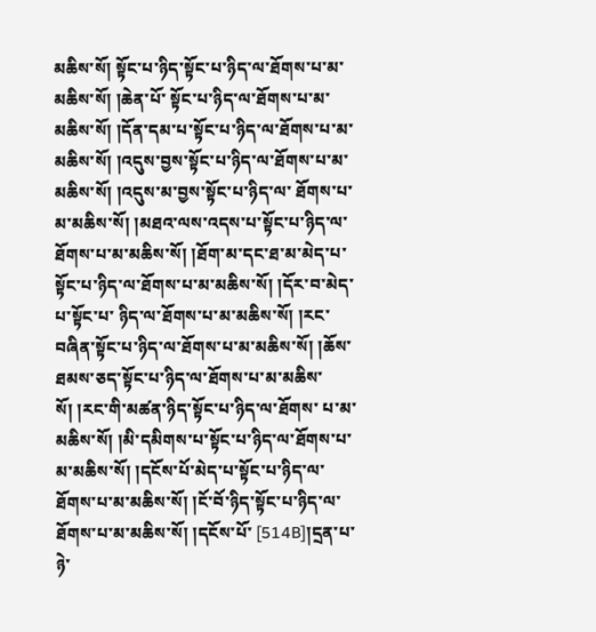མཆིས་སོ། སྟོང་པ་ཉིད་སྟོང་པ་ཉིད་ལ་ཐོགས་པ་མ་མཆིས་སོ། །ཆེན་པོ་ སྟོང་པ་ཉིད་ལ་ཐོགས་པ་མ་མཆིས་སོ། །དོན་དམ་པ་སྟོང་པ་ཉིད་ལ་ཐོགས་པ་མ་མཆིས་སོ། །འདུས་བྱས་སྟོང་པ་ཉིད་ལ་ཐོགས་པ་མ་མཆིས་སོ། །འདུས་མ་བྱས་སྟོང་པ་ཉིད་ལ་ ཐོགས་པ་མ་མཆིས་སོ། །མཐའ་ལས་འདས་པ་སྟོང་པ་ཉིད་ལ་ཐོགས་པ་མ་མཆིས་སོ། །ཐོག་མ་དང་ཐ་མ་མེད་པ་སྟོང་པ་ཉིད་ལ་ཐོགས་པ་མ་མཆིས་སོ། །དོར་བ་མེད་པ་སྟོང་པ་ ཉིད་ལ་ཐོགས་པ་མ་མཆིས་སོ། །རང་བཞིན་སྟོང་པ་ཉིད་ལ་ཐོགས་པ་མ་མཆིས་སོ། །ཆོས་ཐམས་ཅད་སྟོང་པ་ཉིད་ལ་ཐོགས་པ་མ་མཆིས་སོ། །རང་གི་མཚན་ཉིད་སྟོང་པ་ཉིད་ལ་ཐོགས་ པ་མ་མཆིས་སོ། །མི་དམིགས་པ་སྟོང་པ་ཉིད་ལ་ཐོགས་པ་མ་མཆིས་སོ། །དངོས་པོ་མེད་པ་སྟོང་པ་ཉིད་ལ་ཐོགས་པ་མ་མཆིས་སོ། །ངོ་བོ་ཉིད་སྟོང་པ་ཉིད་ལ་ཐོགས་པ་མ་མཆིས་སོ། །དངོས་པོ་ [514B]།དྲན་པ་ཉེ་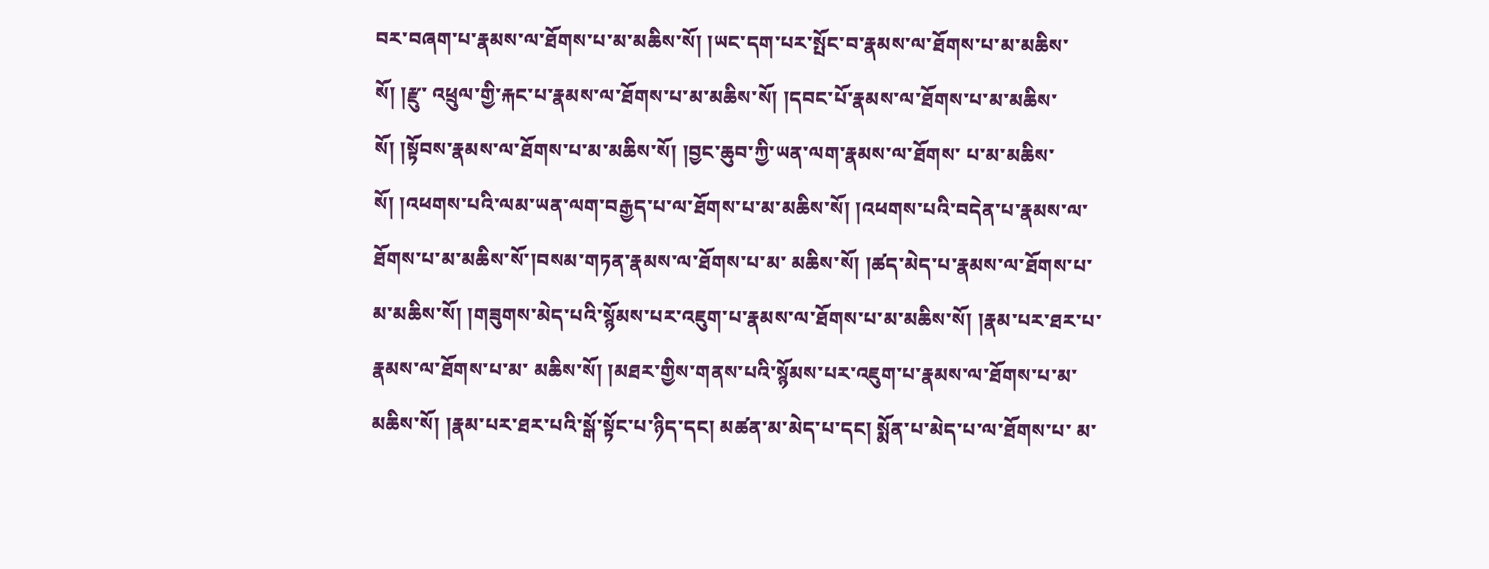བར་བཞག་པ་རྣམས་ལ་ཐོགས་པ་མ་མཆིས་སོ། །ཡང་དག་པར་སྤོང་བ་རྣམས་ལ་ཐོགས་པ་མ་མཆིས་སོ། །རྫུ་ འཕྲུལ་གྱི་རྐང་པ་རྣམས་ལ་ཐོགས་པ་མ་མཆིས་སོ། །དབང་པོ་རྣམས་ལ་ཐོགས་པ་མ་མཆིས་སོ། །སྟོབས་རྣམས་ལ་ཐོགས་པ་མ་མཆིས་སོ། །བྱང་ཆུབ་ཀྱི་ཡན་ལག་རྣམས་ལ་ཐོགས་ པ་མ་མཆིས་སོ། །འཕགས་པའི་ལམ་ཡན་ལག་བརྒྱད་པ་ལ་ཐོགས་པ་མ་མཆིས་སོ། །འཕགས་པའི་བདེན་པ་རྣམས་ལ་ཐོགས་པ་མ་མཆིས་སོ་།བསམ་གཏན་རྣམས་ལ་ཐོགས་པ་མ་ མཆིས་སོ། །ཚད་མེད་པ་རྣམས་ལ་ཐོགས་པ་མ་མཆིས་སོ། །གཟུགས་མེད་པའི་སྙོམས་པར་འཇུག་པ་རྣམས་ལ་ཐོགས་པ་མ་མཆིས་སོ། །རྣམ་པར་ཐར་པ་རྣམས་ལ་ཐོགས་པ་མ་ མཆིས་སོ། །མཐར་གྱིས་གནས་པའི་སྙོམས་པར་འཇུག་པ་རྣམས་ལ་ཐོགས་པ་མ་མཆིས་སོ། །རྣམ་པར་ཐར་པའི་སྒོ་སྟོང་པ་ཉིད་དང། མཚན་མ་མེད་པ་དང། སྨོན་པ་མེད་པ་ལ་ཐོགས་པ་ མ་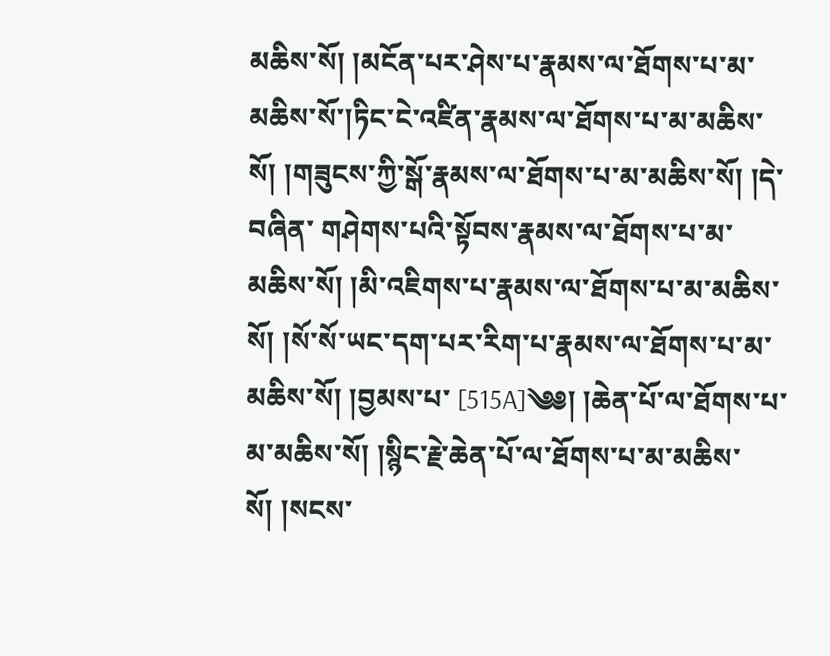མཆིས་སོ། །མངོན་པར་ཤེས་པ་རྣམས་ལ་ཐོགས་པ་མ་མཆིས་སོ་།ཏིང་ངེ་འཛིན་རྣམས་ལ་ཐོགས་པ་མ་མཆིས་སོ། །གཟུངས་ཀྱི་སྒོ་རྣམས་ལ་ཐོགས་པ་མ་མཆིས་སོ། །དེ་བཞིན་ གཤེགས་པའི་སྟོབས་རྣམས་ལ་ཐོགས་པ་མ་མཆིས་སོ། །མི་འཇིགས་པ་རྣམས་ལ་ཐོགས་པ་མ་མཆིས་སོ། །སོ་སོ་ཡང་དག་པར་རིག་པ་རྣམས་ལ་ཐོགས་པ་མ་མཆིས་སོ། །བྱམས་པ་ [515A]༄༅། །ཆེན་པོ་ལ་ཐོགས་པ་མ་མཆིས་སོ། །སྙིང་རྗེ་ཆེན་པོ་ལ་ཐོགས་པ་མ་མཆིས་སོ། །སངས་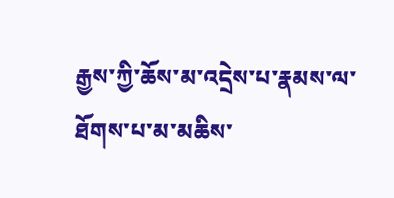རྒྱས་ཀྱི་ཆོས་མ་འདྲེས་པ་རྣམས་ལ་ཐོགས་པ་མ་མཆིས་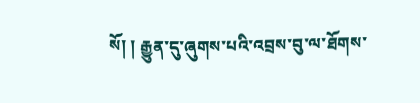སོ། ། རྒྱུན་དུ་ཞུགས་པའི་འབྲས་བུ་ལ་ཐོགས་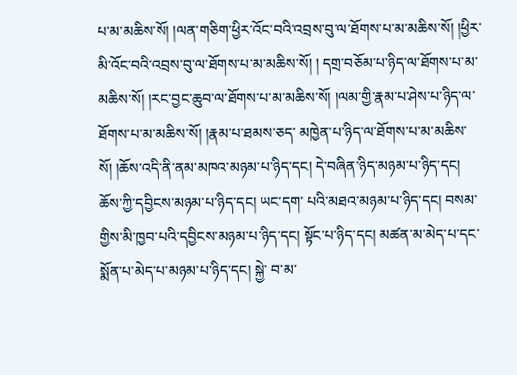པ་མ་མཆིས་སོ། །ལན་གཅིག་ཕྱིར་འོང་བའི་འབྲས་བུ་ལ་ཐོགས་པ་མ་མཆིས་སོ། །ཕྱིར་མི་འོང་བའི་འབྲས་བུ་ལ་ཐོགས་པ་མ་མཆིས་སོ། ། དགྲ་བཅོམ་པ་ཉིད་ལ་ཐོགས་པ་མ་མཆིས་སོ། །རང་བྱང་ཆུབ་ལ་ཐོགས་པ་མ་མཆིས་སོ། །ལམ་གྱི་རྣམ་པ་ཤེས་པ་ཉིད་ལ་ཐོགས་པ་མ་མཆིས་སོ། །རྣམ་པ་ཐམས་ཅད་ མཁྱེན་པ་ཉིད་ལ་ཐོགས་པ་མ་མཆིས་སོ། །ཆོས་འདི་ནི་ནམ་མཁའ་མཉམ་པ་ཉིད་དང། དེ་བཞིན་ཉིད་མཉམ་པ་ཉིད་དང། ཆོས་ཀྱི་དབྱིངས་མཉམ་པ་ཉིད་དང། ཡང་དག་ པའི་མཐའ་མཉམ་པ་ཉིད་དང། བསམ་གྱིས་མི་ཁྱབ་པའི་དབྱིངས་མཉམ་པ་ཉིད་དང། སྟོང་པ་ཉིད་དང། མཚན་མ་མེད་པ་དང་སྨོན་པ་མེད་པ་མཉམ་པ་ཉིད་དང། སྐྱེ་ བ་མ་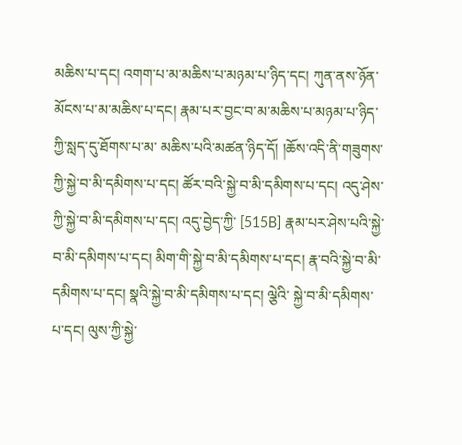མཆིས་པ་དང། འགག་པ་མ་མཆིས་པ་མཉམ་པ་ཉིད་དང། ཀུན་ནས་ཉོན་མོངས་པ་མ་མཆིས་པ་དང། རྣམ་པར་བྱང་བ་མ་མཆིས་པ་མཉམ་པ་ཉིད་ཀྱི་སླད་དུ་ཐོགས་པ་མ་ མཆིས་པའི་མཚན་ཉིད་དོ། །ཆོས་འདི་ནི་གཟུགས་ཀྱི་སྐྱེ་བ་མི་དམིགས་པ་དང། ཚོར་བའི་སྐྱེ་བ་མི་དམིགས་པ་དང། འདུ་ཤེས་ཀྱི་སྐྱེ་བ་མི་དམིགས་པ་དང། འདུ་བྱེད་ཀྱི་ [515B] རྣམ་པར་ཤེས་པའི་སྐྱེ་བ་མི་དམིགས་པ་དང། མིག་གི་སྐྱེ་བ་མི་དམིགས་པ་དང། རྣ་བའི་སྐྱེ་བ་མི་དམིགས་པ་དང། སྣའི་སྐྱེ་བ་མི་དམིགས་པ་དང། ལྕེའི་ སྐྱེ་བ་མི་དམིགས་པ་དང། ལུས་ཀྱི་སྐྱེ་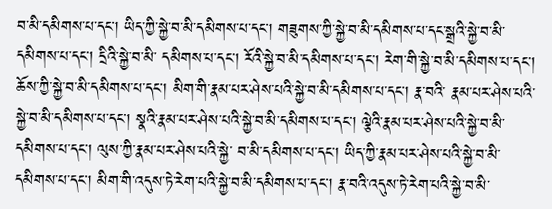བ་མི་དམིགས་པ་དང། ཡིད་ཀྱི་སྐྱེ་བ་མི་དམིགས་པ་དང། གཟུགས་ཀྱི་སྐྱེ་བ་མི་དམིགས་པ་དང་སྒྲའི་སྐྱེ་བ་མི་དམིགས་པ་དང། དྲིའི་སྐྱེ་བ་མི་ དམིགས་པ་དང། རོའི་སྐྱེ་བ་མི་དམིགས་པ་དང། རེག་གི་སྐྱེ་བ་མི་དམིགས་པ་དང། ཆོས་ཀྱི་སྐྱེ་བ་མི་དམིགས་པ་དང། མིག་གི་རྣམ་པར་ཤེས་པའི་སྐྱེ་བ་མི་དམིགས་པ་དང། རྣ་བའི་ རྣམ་པར་ཤེས་པའི་སྐྱེ་བ་མི་དམིགས་པ་དང། སྣའི་རྣམ་པར་ཤེས་པའི་སྐྱེ་བ་མི་དམིགས་པ་དང། ལྕེའི་རྣམ་པར་ཤེས་པའི་སྐྱེ་བ་མི་དམིགས་པ་དང། ལུས་ཀྱི་རྣམ་པར་ཤེས་པའི་སྐྱེ་ བ་མི་དམིགས་པ་དང། ཡིད་ཀྱི་རྣམ་པར་ཤེས་པའི་སྐྱེ་བ་མི་དམིགས་པ་དང། མིག་གི་འདུས་ཏེ་རེག་པའི་སྐྱེ་བ་མི་དམིགས་པ་དང། རྣ་བའི་འདུས་ཏེ་རེག་པའི་སྐྱེ་བ་མི་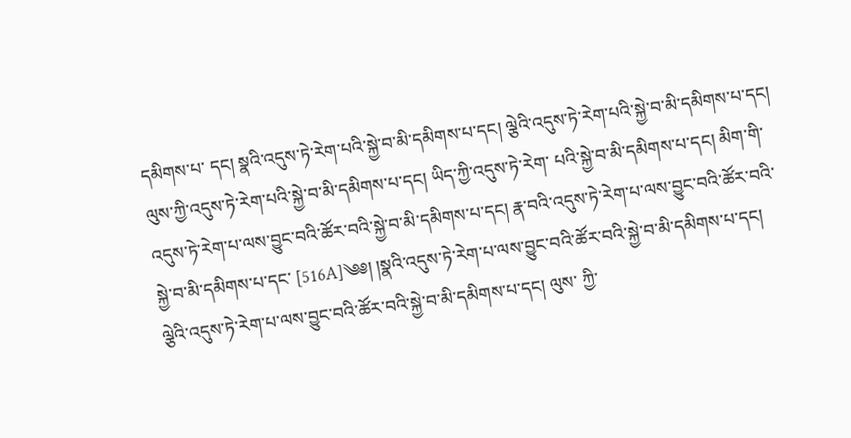དམིགས་པ་ དང། སྣའི་འདུས་ཏེ་རེག་པའི་སྐྱེ་བ་མི་དམིགས་པ་དང། ལྕེའི་འདུས་ཏེ་རེག་པའི་སྐྱེ་བ་མི་དམིགས་པ་དང། ལུས་ཀྱི་འདུས་ཏེ་རེག་པའི་སྐྱེ་བ་མི་དམིགས་པ་དང། ཡིད་ཀྱི་འདུས་ཏེ་རེག་ པའི་སྐྱེ་བ་མི་དམིགས་པ་དང། མིག་གི་འདུས་ཏེ་རེག་པ་ལས་བྱུང་བའི་ཚོར་བའི་སྐྱེ་བ་མི་དམིགས་པ་དང། རྣ་བའི་འདུས་ཏེ་རེག་པ་ལས་བྱུང་བའི་ཚོར་བའི་སྐྱེ་བ་མི་དམིགས་པ་དང་ [516A]༄༅། །སྣའི་འདུས་ཏེ་རེག་པ་ལས་བྱུང་བའི་ཚོར་བའི་སྐྱེ་བ་མི་དམིགས་པ་དང། ལྕེའི་འདུས་ཏེ་རེག་པ་ལས་བྱུང་བའི་ཚོར་བའི་སྐྱེ་བ་མི་དམིགས་པ་དང། ལུས་ ཀྱི་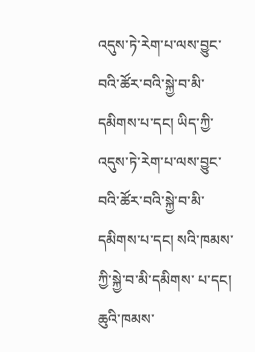འདུས་ཏེ་རེག་པ་ལས་བྱུང་བའི་ཚོར་བའི་སྐྱེ་བ་མི་དམིགས་པ་དང། ཡིད་ཀྱི་འདུས་ཏེ་རེག་པ་ལས་བྱུང་བའི་ཚོར་བའི་སྐྱེ་བ་མི་དམིགས་པ་དང། སའི་ཁམས་ཀྱི་སྐྱེ་བ་མི་དམིགས་ པ་དང། ཆུའི་ཁམས་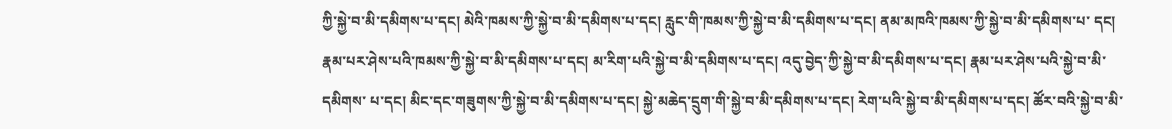ཀྱི་སྐྱེ་བ་མི་དམིགས་པ་དང། མེའི་ཁམས་ཀྱི་སྐྱེ་བ་མི་དམིགས་པ་དང། རླུང་གི་ཁམས་ཀྱི་སྐྱེ་བ་མི་དམིགས་པ་དང། ནམ་མཁའི་ཁམས་ཀྱི་སྐྱེ་བ་མི་དམིགས་པ་ དང། རྣམ་པར་ཤེས་པའི་ཁམས་ཀྱི་སྐྱེ་བ་མི་དམིགས་པ་དང། མ་རིག་པའི་སྐྱེ་བ་མི་དམིགས་པ་དང། འདུ་བྱེད་ཀྱི་སྐྱེ་བ་མི་དམིགས་པ་དང། རྣམ་པར་ཤེས་པའི་སྐྱེ་བ་མི་དམིགས་ པ་དང། མིང་དང་གཟུགས་ཀྱི་སྐྱེ་བ་མི་དམིགས་པ་དང། སྐྱེ་མཆེད་དྲུག་གི་སྐྱེ་བ་མི་དམིགས་པ་དང། རེག་པའི་སྐྱེ་བ་མི་དམིགས་པ་དང། ཚོར་བའི་སྐྱེ་བ་མི་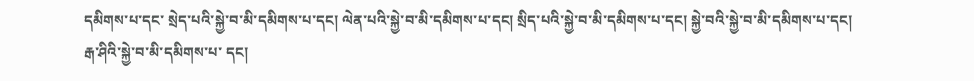དམིགས་པ་དང་ སྲེད་པའི་སྐྱེ་བ་མི་དམིགས་པ་དང། ལེན་པའི་སྐྱེ་བ་མི་དམིགས་པ་དང། སྲིད་པའི་སྐྱེ་བ་མི་དམིགས་པ་དང། སྐྱེ་བའི་སྐྱེ་བ་མི་དམིགས་པ་དང། རྒ་ཤིའི་སྐྱེ་བ་མི་དམིགས་པ་ དང།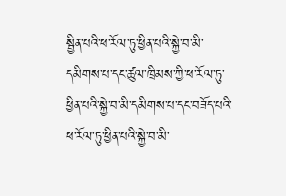སྦྱིན་པའི་ཕ་རོལ་ཏུ་ཕྱིན་པའི་སྐྱེ་བ་མི་དམིགས་པ་དང་ཚུལ་ཁྲིམས་ཀྱི་ཕ་རོལ་ཏུ་ཕྱིན་པའི་སྐྱེ་བ་མི་དམིགས་པ་དང་བཟོད་པའི་ཕ་རོལ་ཏུ་ཕྱིན་པའི་སྐྱེ་བ་མི་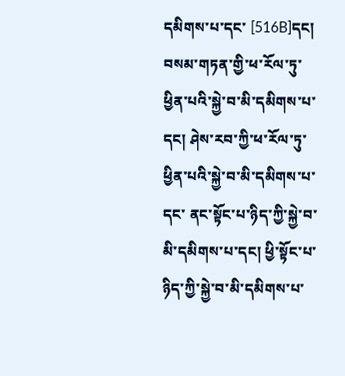དམིགས་པ་དང་ [516B]དང། བསམ་གཏན་གྱི་ཕ་རོལ་ཏུ་ཕྱིན་པའི་སྐྱེ་བ་མི་དམིགས་པ་དང། ཤེས་རབ་ཀྱི་ཕ་རོལ་ཏུ་ཕྱིན་པའི་སྐྱེ་བ་མི་དམིགས་པ་དང་ ནང་སྟོང་པ་ཉིད་ཀྱི་སྐྱེ་བ་མི་དམིགས་པ་དང། ཕྱི་སྟོང་པ་ཉིད་ཀྱི་སྐྱེ་བ་མི་དམིགས་པ་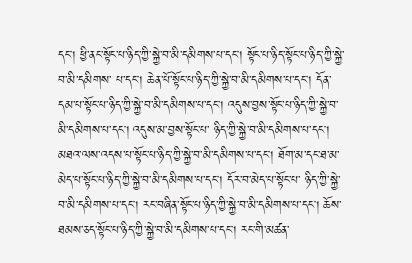དང། ཕྱི་ནང་སྟོང་པ་ཉིད་ཀྱི་སྐྱེ་བ་མི་དམིགས་པ་དང། སྟོང་པ་ཉིད་སྟོང་པ་ཉིད་ཀྱི་སྐྱེ་བ་མི་དམིགས་ པ་དང། ཆེན་པོ་སྟོང་པ་ཉིད་ཀྱི་སྐྱེ་བ་མི་དམིགས་པ་དང། དོན་དམ་པ་སྟོང་པ་ཉིད་ཀྱི་སྐྱེ་བ་མི་དམིགས་པ་དང། འདུས་བྱས་སྟོང་པ་ཉིད་ཀྱི་སྐྱེ་བ་མི་དམིགས་པ་དང། འདུས་མ་བྱས་སྟོང་པ་ ཉིད་ཀྱི་སྐྱེ་བ་མི་དམིགས་པ་དང། མཐའ་ལས་འདས་པ་སྟོང་པ་ཉིད་ཀྱི་སྐྱེ་བ་མི་དམིགས་པ་དང། ཐོག་མ་དང་ཐ་མ་མེད་པ་སྟོང་པ་ཉིད་ཀྱི་སྐྱེ་བ་མི་དམིགས་པ་དང། དོར་བ་མེད་པ་སྟོང་པ་ ཉིད་ཀྱི་སྐྱེ་བ་མི་དམིགས་པ་དང། རང་བཞིན་སྟོང་པ་ཉིད་ཀྱི་སྐྱེ་བ་མི་དམིགས་པ་དང། ཆོས་ཐམས་ཅད་སྟོང་པ་ཉིད་ཀྱི་སྐྱེ་བ་མི་དམིགས་པ་དང། རང་གི་མཚན་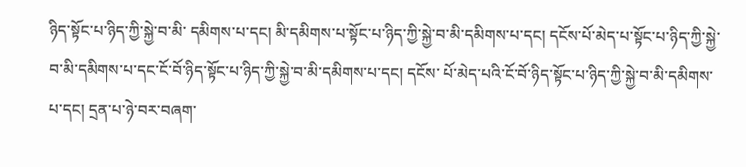ཉིད་སྟོང་པ་ཉིད་ཀྱི་སྐྱེ་བ་མི་ དམིགས་པ་དང། མི་དམིགས་པ་སྟོང་པ་ཉིད་ཀྱི་སྐྱེ་བ་མི་དམིགས་པ་དང། དངོས་པོ་མེད་པ་སྟོང་པ་ཉིད་ཀྱི་སྐྱེ་བ་མི་དམིགས་པ་དང་ངོ་བོ་ཉིད་སྟོང་པ་ཉིད་ཀྱི་སྐྱེ་བ་མི་དམིགས་པ་དང། དངོས་ པོ་མེད་པའི་ངོ་བོ་ཉིད་སྟོང་པ་ཉིད་ཀྱི་སྐྱེ་བ་མི་དམིགས་པ་དང། དྲན་པ་ཉེ་བར་བཞག་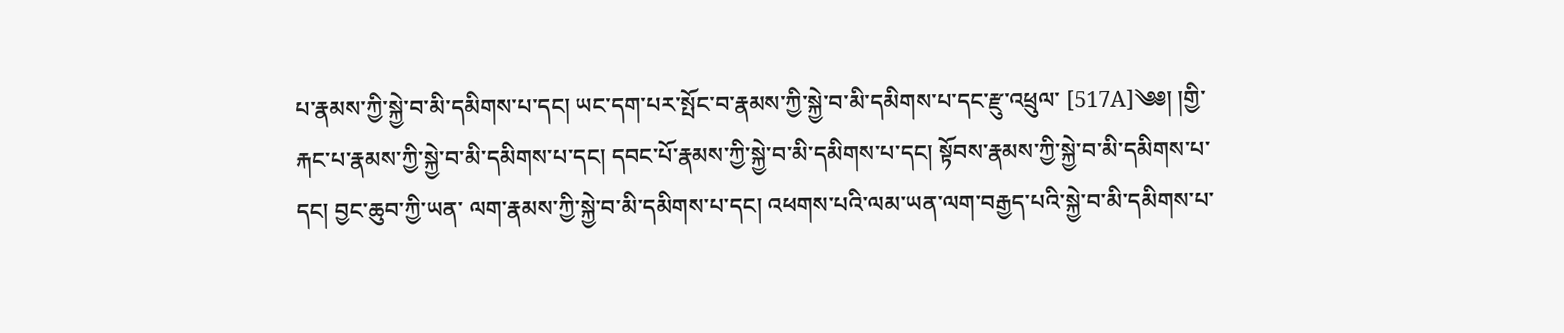པ་རྣམས་ཀྱི་སྐྱེ་བ་མི་དམིགས་པ་དང། ཡང་དག་པར་སྤོང་བ་རྣམས་ཀྱི་སྐྱེ་བ་མི་དམིགས་པ་དང་རྫུ་འཕྲུལ་ [517A]༄༅། །གྱི་རྐང་པ་རྣམས་ཀྱི་སྐྱེ་བ་མི་དམིགས་པ་དང། དབང་པོ་རྣམས་ཀྱི་སྐྱེ་བ་མི་དམིགས་པ་དང། སྟོབས་རྣམས་ཀྱི་སྐྱེ་བ་མི་དམིགས་པ་དང། བྱང་ཆུབ་ཀྱི་ཡན་ ལག་རྣམས་ཀྱི་སྐྱེ་བ་མི་དམིགས་པ་དང། འཕགས་པའི་ལམ་ཡན་ལག་བརྒྱད་པའི་སྐྱེ་བ་མི་དམིགས་པ་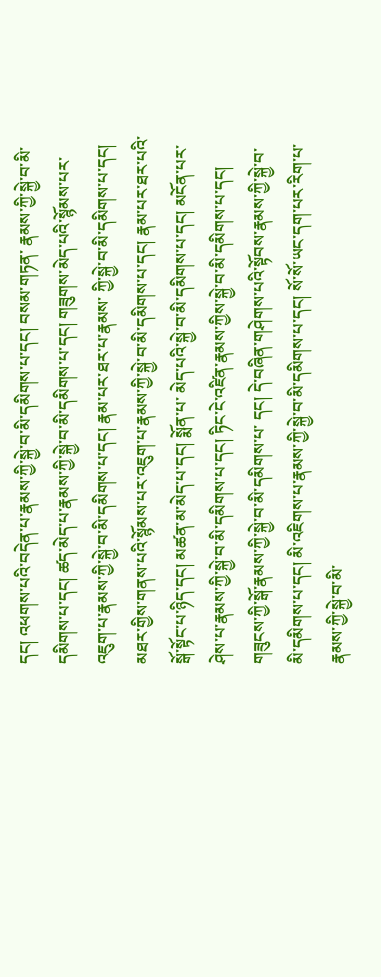དང། འཕགས་པའི་བདེན་པ་རྣམས་ཀྱི་སྐྱེ་བ་མི་དམིགས་པ་དང། བསམ་གཏན་ རྣམས་ཀྱི་སྐྱེ་བ་མི་དམིགས་པ་དང། ཚད་མེད་པ་རྣམས་ཀྱི་སྐྱེ་བ་མི་དམིགས་པ་དང། གཟུགས་མེད་པའི་སྙོམས་པར་འཇུག་པ་རྣམས་ཀྱི་སྐྱེ་བ་མི་དམིགས་པ་དང། རྣམ་པར་ཐར་པ་རྣམས་ ཀྱི་སྐྱེ་བ་མི་དམིགས་པ་དང། མཐར་གྱིས་གནས་པའི་སྙོམས་པར་འཇུག་པ་རྣམས་ཀྱི་སྐྱེ་བ་མི་དམིགས་པ་དང། རྣམ་པར་ཐར་པའི་སྒོ་སྟོང་པ་ཉིད་དང། མཚན་མ་མེད་པ་དང། སྨོན་པ་ མེད་པའི་སྐྱེ་བ་མི་དམིགས་པ་དང། མངོན་པར་ཤེས་པ་རྣམས་ཀྱི་སྐྱེ་བ་མི་དམིགས་པ་དང། ཏིང་ངེ་འཛིན་རྣམས་ཀྱིས་སྐྱེ་བ་མི་དམིགས་པ་དང། གཟུངས་ཀྱི་སྒོ་རྣམས་ཀྱི་སྐྱེ་བ་མི་དམིགས་པ་ དང། དེ་བཞིན་གཤེགས་པའི་སྟོབས་རྣམས་ཀྱི་སྐྱེ་བ་མི་དམིགས་པ་དང། མི་འཇིགས་པ་རྣམས་ཀྱི་སྐྱེ་བ་མི་དམིགས་པ་དང། སོ་སོ་ཡང་དག་པར་རིག་པ་རྣམས་ཀྱི་སྐྱེ་བ་མི་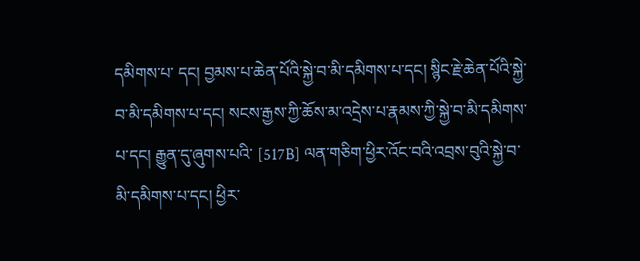དམིགས་པ་ དང། བྱམས་པ་ཆེན་པོའི་སྐྱེ་བ་མི་དམིགས་པ་དང། སྙིང་རྗེ་ཆེན་པོའི་སྐྱེ་བ་མི་དམིགས་པ་དང། སངས་རྒྱས་ཀྱི་ཆོས་མ་འདྲེས་པ་རྣམས་ཀྱི་སྐྱེ་བ་མི་དམིགས་པ་དང། རྒྱུན་དུ་ཞུགས་པའི་ [517B] ལན་གཅིག་ཕྱིར་འོང་བའི་འབྲས་བུའི་སྐྱེ་བ་མི་དམིགས་པ་དང། ཕྱིར་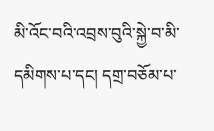མི་འོང་བའི་འབྲས་བུའི་སྐྱེ་བ་མི་དམིགས་པ་དང། དགྲ་བཅོམ་པ་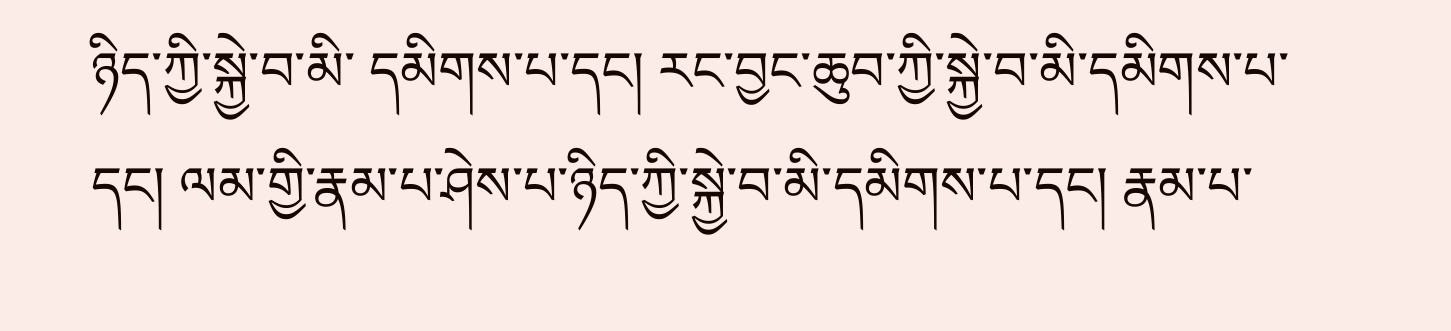ཉིད་ཀྱི་སྐྱེ་བ་མི་ དམིགས་པ་དང། རང་བྱང་ཆུབ་ཀྱི་སྐྱེ་བ་མི་དམིགས་པ་དང། ལམ་གྱི་རྣམ་པ་ཤེས་པ་ཉིད་ཀྱི་སྐྱེ་བ་མི་དམིགས་པ་དང། རྣམ་པ་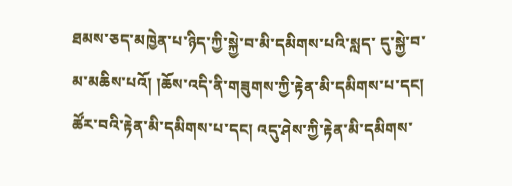ཐམས་ཅད་མཁྱེན་པ་ཉིད་ཀྱི་སྐྱེ་བ་མི་དམིགས་པའི་སླད་ དུ་སྐྱེ་བ་མ་མཆིས་པའོ། །ཆོས་འདི་ནི་གཟུགས་ཀྱི་རྟེན་མི་དམིགས་པ་དང། ཚོར་བའི་རྟེན་མི་དམིགས་པ་དང། འདུ་ཤེས་ཀྱི་རྟེན་མི་དམིགས་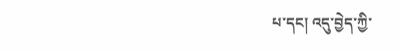པ་དང། འདུ་བྱེད་ཀྱི་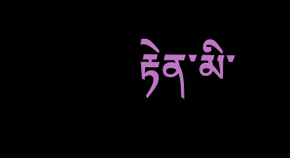རྟེན་མི་